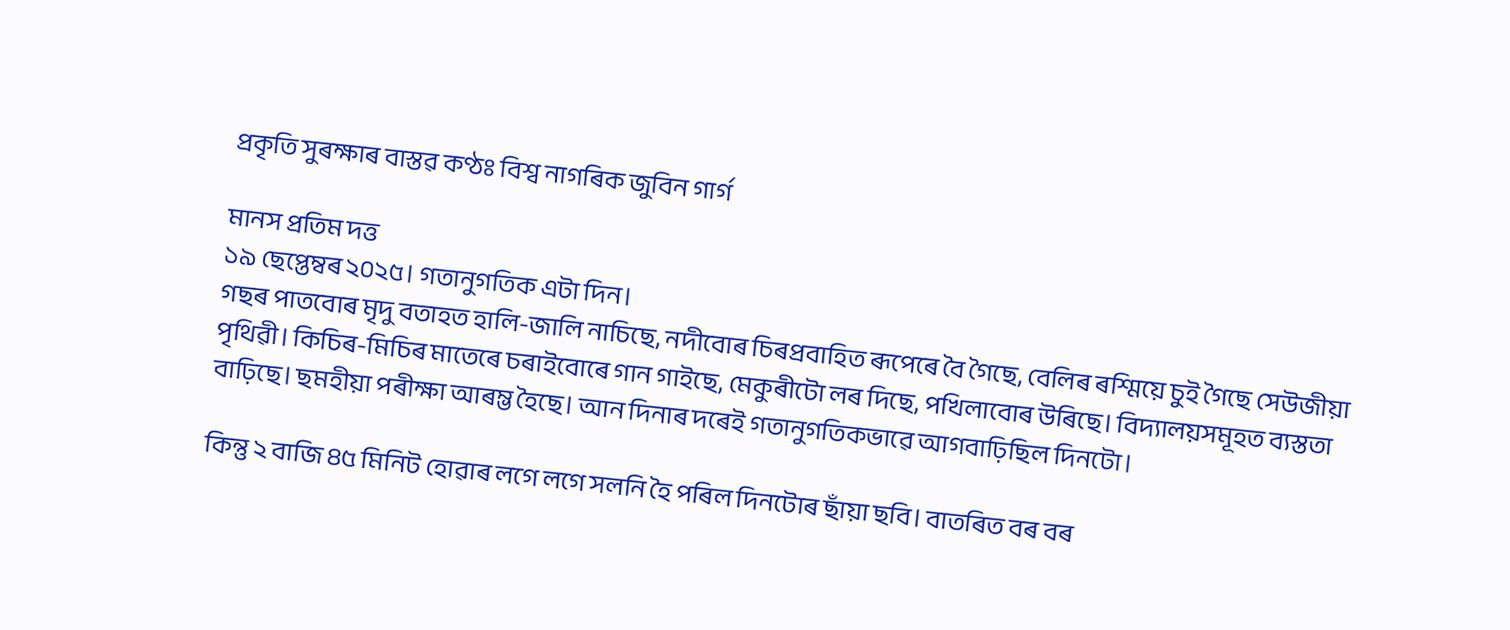প্ৰকৃতি সুৰক্ষাৰ বাস্তৱ কণ্ঠঃ বিশ্ব নাগৰিক জুবিন গার্গ

মানস প্রতিম দত্ত
১৯ ছেপ্তেম্বৰ ২০২৫। গতানুগতিক এটা দিন।
গছৰ পাতবোৰ মৃদু বতাহত হালি-জালি নাচিছে, নদীবোৰ চিৰপ্রবাহিত ৰূপেৰে বৈ গৈছে, বেলিৰ ৰশ্মিয়ে চুই গৈছে সেউজীয়া পৃথিৱী। কিচিৰ-মিচিৰ মাতেৰে চৰাইবোৰে গান গাইছে, মেকুৰীটো লৰ দিছে, পখিলাবোৰ উৰিছে। বিদ্যালয়সমূহত ব্যস্ততা বাঢ়িছে। ছমহীয়া পৰীক্ষা আৰম্ভ হৈছে। আন দিনাৰ দৰেই গতানুগতিকভাৱে আগবাঢ়িছিল দিনটো।

কিন্তু ২ বাজি ৪৫ মিনিট হোৱাৰ লগে লগে সলনি হৈ পৰিল দিনটোৰ ছাঁয়া ছবি। বাতৰিত বৰ বৰ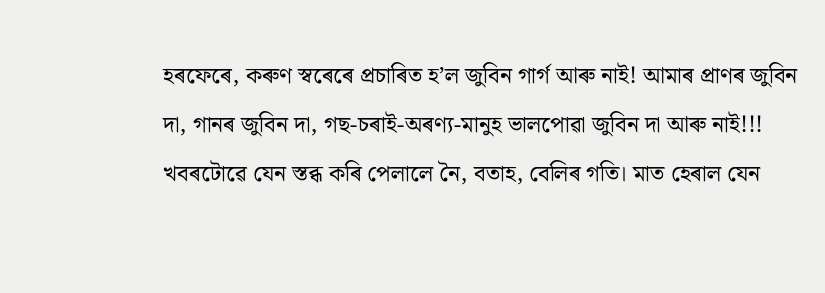হৰফেৰে, কৰুণ স্বৰেৰে প্রচাৰিত হ’ল জুবিন গার্গ আৰু নাই! আমাৰ প্রাণৰ জুবিন দা, গানৰ জুবিন দা, গছ-চৰাই-অৰণ্য-মানুহ ভালপোৱা জুবিন দা আৰু নাই!!!
খবৰটোৱে যেন স্তব্ধ কৰি পেলালে নৈ, বতাহ, বেলিৰ গতি। মাত হেৰাল যেন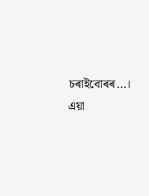চৰাইবোৰৰ…। এয়া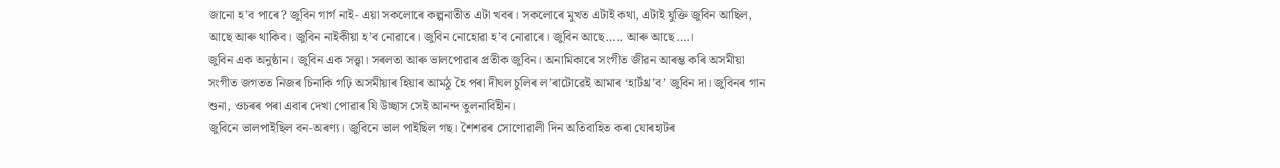জানো হ’ব পাৰে? জুবিন গার্গ নাই- এয়া সকলোৰে কল্পনাতীত এটা খবৰ। সকলোৰে মুখত এটাই কথা, এটাই যুক্তি জুবিন আছিল, আছে আৰু থাকিব। জুবিন নাইকীয়া হ’ব নোৱাৰে। জুবিন নোহোৱা হ’ব নোৱাৰে। জুবিন আছে….. আৰু আছে….।
জুবিন এক অনুষ্ঠান। জুবিন এক সত্ত্বা। সৰলতা আৰু ভালপোৱাৰ প্রতীক জুবিন। অনামিকাৰে সংগীত জীৱন আৰম্ভ কৰি অসমীয়া সংগীত জগতত নিজৰ চিনাকি গঢ়ি অসমীয়াৰ হিয়াৰ আমঠু হৈ পৰা দীঘল চুলিৰ ল’ৰাটোৱেই আমাৰ ‘হার্টথ্র’ব’ জুবিন দা। জুবিনৰ গান শুনা, ওচৰৰ পৰা এবাৰ দেখা পোৱাৰ যি উচ্ছাস সেই আনন্দ তুলনাবিহীন।
জুবিনে ভালপাইছিল বন-অৰণ্য। জুবিনে ভাল পাইছিল গছ। শৈশৱৰ সোণোৱালী দিন অতিবাহিত কৰা যোৰহাটৰ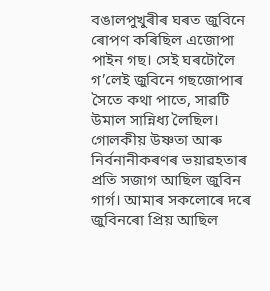বঙালপুখুৰীৰ ঘৰত জুবিনে ৰোপণ কৰিছিল এজোপা পাইন গছ। সেই ঘৰটোলৈ গ’লেই জুবিনে গছজোপাৰ সৈতে কথা পাতে, সাৱটি উমাল সান্নিধ্য লৈছিল।
গোলকীয় উষ্ণতা আৰু নির্বনানীকৰণৰ ভয়াৱহতাৰ প্রতি সজাগ আছিল জুবিন গার্গ। আমাৰ সকলোৰে দৰে জুবিনৰো প্ৰিয় আছিল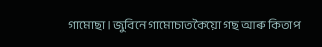গামোছা। জুবিনে গামোচাতকৈয়ো গছ আৰু কিতাপ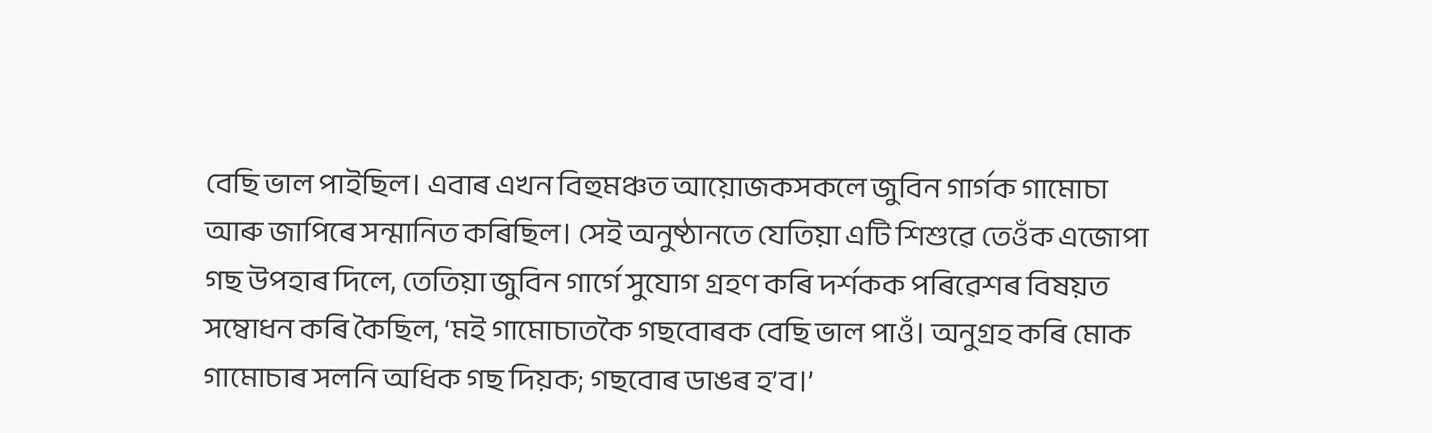বেছি ভাল পাইছিল। এবাৰ এখন বিহুমঞ্চত আয়োজকসকলে জুবিন গাৰ্গক গামোচা আৰু জাপিৰে সন্মানিত কৰিছিল। সেই অনুষ্ঠানতে যেতিয়া এটি শিশুৱে তেওঁক এজোপা গছ উপহাৰ দিলে, তেতিয়া জুবিন গাৰ্গে সুযোগ গ্ৰহণ কৰি দৰ্শকক পৰিৱেশৰ বিষয়ত সম্বোধন কৰি কৈছিল, ‘মই গামোচাতকৈ গছবোৰক বেছি ভাল পাওঁ। অনুগ্ৰহ কৰি মোক গামোচাৰ সলনি অধিক গছ দিয়ক; গছবোৰ ডাঙৰ হ’ব।’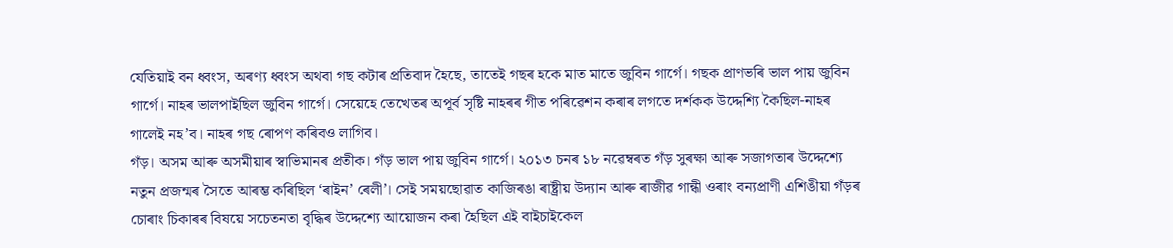যেতিয়াই বন ধ্বংস, অৰণ্য ধ্বংস অথবা গছ কটাৰ প্রতিবাদ হৈছে, তাতেই গছৰ হকে মাত মাতে জুবিন গার্গে। গছক প্রাণভৰি ভাল পায় জুবিন গার্গে। নাহৰ ভালপাইছিল জুবিন গাৰ্গে। সেয়েহে তেখেতৰ অপূৰ্ব সৃষ্টি নাহৰৰ গীত পৰিৱেশন কৰাৰ লগতে দৰ্শকক উদ্দেশ্যি কৈছিল-নাহৰ গালেই নহ’ব। নাহৰ গছ ৰোপণ কৰিবও লাগিব।
গঁড়। অসম আৰু অসমীয়াৰ স্বাভিমানৰ প্রতীক। গঁড় ভাল পায় জুবিন গার্গে। ২০১৩ চনৰ ১৮ নৱেম্বৰত গঁড় সুৰক্ষা আৰু সজাগতাৰ উদ্দেশ্যে নতুন প্রজন্মৰ সৈতে আৰম্ভ কৰিছিল ‘ৰাইন’ ৰেলী’। সেই সময়ছোৱাত কাজিৰঙা ৰাষ্ট্ৰীয় উদ্যান আৰু ৰাজীৱ গান্ধী ওৰাং বন্যপ্ৰাণী এশিঙীয়া গঁড়ৰ চোৰাং চিকাৰৰ বিষয়ে সচেতনতা বৃদ্ধিৰ উদ্দেশ্যে আয়োজন কৰা হৈছিল এই বাইচাইকেল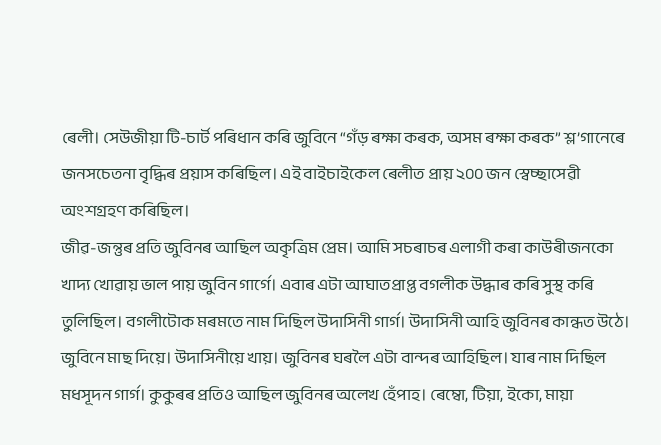ৰেলী। সেউজীয়া টি-চাৰ্ট পৰিধান কৰি জুবিনে “গঁড় ৰক্ষা কৰক, অসম ৰক্ষা কৰক” শ্ল’গানেৰে জনসচেতনা বৃদ্ধিৰ প্রয়াস কৰিছিল। এই বাইচাইকেল ৰেলীত প্ৰায় ২০০ জন স্বেচ্ছাসেৱী অংশগ্ৰহণ কৰিছিল।
জীৱ-জন্তুৰ প্রতি জুবিনৰ আছিল অকৃত্রিম প্রেম। আমি সচৰাচৰ এলাগী কৰা কাউৰীজনকো খাদ্য খোৱায় ভাল পায় জুবিন গাৰ্গে। এবাৰ এটা আঘাতপ্রাপ্ত বগলীক উদ্ধাৰ কৰি সুস্থ কৰি তুলিছিল। বগলীটোক মৰমতে নাম দিছিল উদাসিনী গার্গ। উদাসিনী আহি জুবিনৰ কান্ধত উঠে। জুবিনে মাছ দিয়ে। উদাসিনীয়ে খায়। জুবিনৰ ঘৰলৈ এটা বান্দৰ আহিছিল। যাৰ নাম দিছিল মধসূদন গার্গ। কুকুৰৰ প্রতিও আছিল জুবিনৰ অলেখ হেঁপাহ। ৰেম্বো, টিয়া, ইকো, মায়া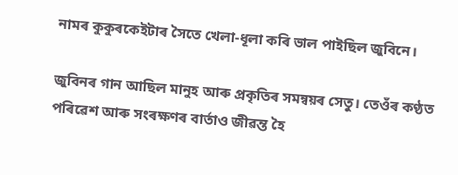নামৰ কুকুৰকেইটাৰ সৈতে খেলা-ধূলা কৰি ভাল পাইছিল জুবিনে।

জুবিনৰ গান আছিল মানুহ আৰু প্ৰকৃতিৰ সমন্বয়ৰ সেতু। তেওঁৰ কণ্ঠত পৰিৱেশ আৰু সংৰক্ষণৰ বাৰ্তাও জীৱন্ত হৈ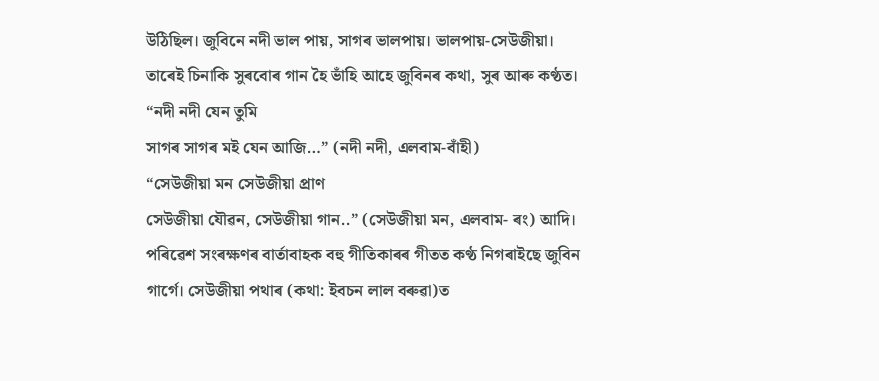উঠিছিল। জুবিনে নদী ভাল পায়, সাগৰ ভালপায়। ভালপায়-সেউজীয়া। তাৰেই চিনাকি সুৰবোৰ গান হৈ ভাঁহি আহে জুবিনৰ কথা, সুৰ আৰু কণ্ঠত।
“নদী নদী যেন তুমি
সাগৰ সাগৰ মই যেন আজি…” (নদী নদী, এলবাম-বাঁহী)
“সেউজীয়া মন সেউজীয়া প্রাণ
সেউজীয়া যৌৱন, সেউজীয়া গান..” (সেউজীয়া মন, এলবাম- ৰং) আদি।
পৰিৱেশ সংৰক্ষণৰ বার্তাবাহক বহু গীতিকাৰৰ গীতত কণ্ঠ নিগৰাইছে জুবিন গার্গে। সেউজীয়া পথাৰ (কথা: ইবচন লাল বৰুৱা)ত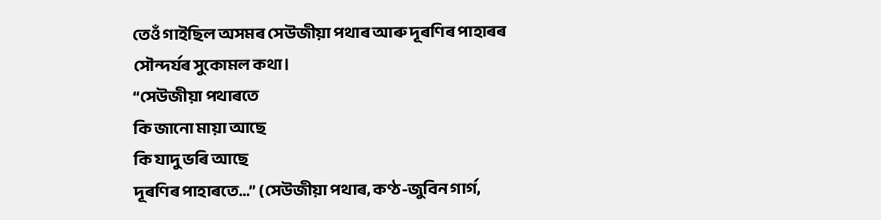তেওঁ গাইছিল অসমৰ সেউজীয়া পথাৰ আৰু দূৰণিৰ পাহাৰৰ সৌন্দৰ্যৰ সুকোমল কথা।
“সেউজীয়া পথাৰতে
কি জানো মায়া আছে
কি যাদু ভৰি আছে
দূৰণিৰ পাহাৰতে…” (সেউজীয়া পথাৰ, কণ্ঠ-জুবিন গার্গ,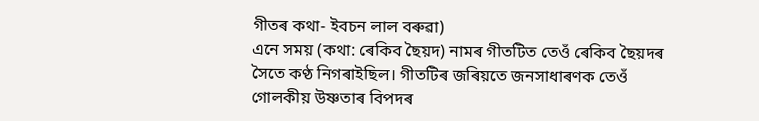গীতৰ কথা- ইবচন লাল বৰুৱা)
এনে সময় (কথা: ৰেকিব ছৈয়দ) নামৰ গীতটিত তেওঁ ৰেকিব ছৈয়দৰ সৈতে কণ্ঠ নিগৰাইছিল। গীতটিৰ জৰিয়তে জনসাধাৰণক তেওঁ গোলকীয় উষ্ণতাৰ বিপদৰ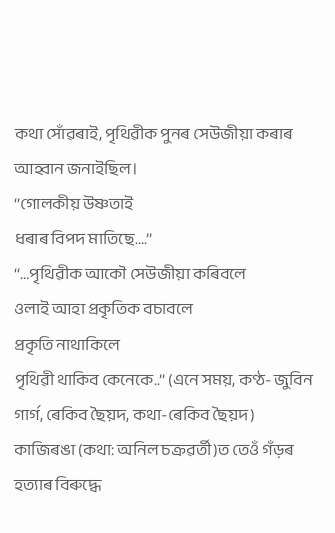কথা সোঁৱৰাই, পৃথিৱীক পুনৰ সেউজীয়া কৰাৰ আহ্বান জনাইছিল।
‘‘গোলকীয় উষ্ণতাই
ধৰাৰ বিপদ মাতিছে….’’
‘‘…পৃথিৱীক আকৌ সেউজীয়া কৰিবলে
ওলাই আহা প্রকৃতিক বচাবলে
প্রকৃতি নাথাকিলে
পৃথিৱী থাকিব কেনেকে..’’ (এনে সময়, কণ্ঠ- জুবিন গার্গ, ৰেকিব ছৈয়দ, কথা-ৰেকিব ছৈয়দ)
কাজিৰঙা (কথা: অনিল চক্ৰৱৰ্তী)ত তেওঁ গঁড়ৰ হত্যাৰ বিৰুদ্ধে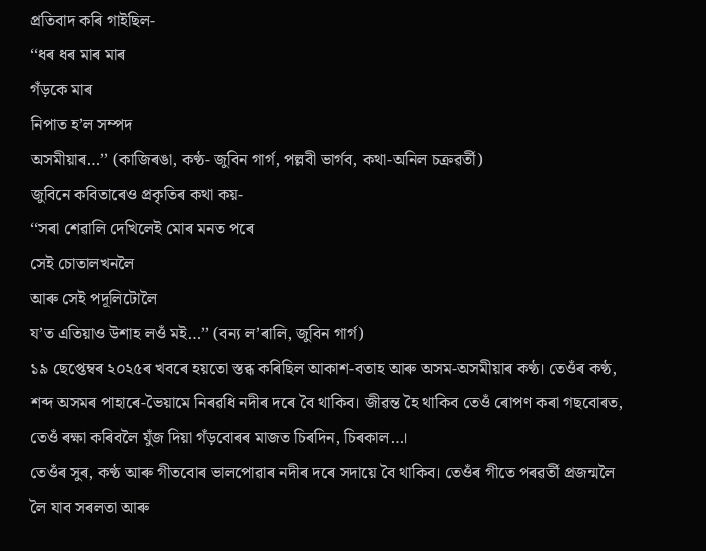প্ৰতিবাদ কৰি গাইছিল-
‘‘ধৰ ধৰ মাৰ মাৰ
গঁড়কে মাৰ
নিপাত হ’ল সম্পদ
অসমীয়াৰ…’’ (কাজিৰঙা, কণ্ঠ- জুবিন গার্গ, পল্লবী ভার্গব, কথা-অনিল চক্রৱর্তী)
জুবিনে কবিতাৰেও প্রকৃতিৰ কথা কয়-
‘‘সৰা শেৱালি দেখিলেই মোৰ মনত পৰে
সেই চোতালখনলৈ
আৰু সেই পদূলিটোলৈ
য’ত এতিয়াও উশাহ লওঁ মই…’’ (বন্য ল’ৰালি, জুবিন গার্গ)
১৯ ছেপ্তেম্বৰ ২০২৫ৰ খবৰে হয়তো স্তব্ধ কৰিছিল আকাশ-বতাহ আৰু অসম-অসমীয়াৰ কণ্ঠ। তেওঁৰ কণ্ঠ, শব্দ অসমৰ পাহাৰে-ভৈয়ামে নিৰৱধি নদীৰ দৰে বৈ থাকিব। জীৱন্ত হৈ থাকিব তেওঁ ৰোপণ কৰা গছবোৰত, তেওঁ ৰক্ষা কৰিবলৈ যুঁজ দিয়া গঁড়বোৰৰ মাজত চিৰদিন, চিৰকাল…।
তেওঁৰ সুৰ, কণ্ঠ আৰু গীতবোৰ ভালপোৱাৰ নদীৰ দৰে সদায়ে বৈ থাকিব। তেওঁৰ গীতে পৰৱৰ্তী প্ৰজন্মলৈ লৈ যাব সৰলতা আৰু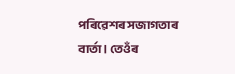পৰিৱেশৰ সজাগতাৰ বাৰ্তা। তেওঁৰ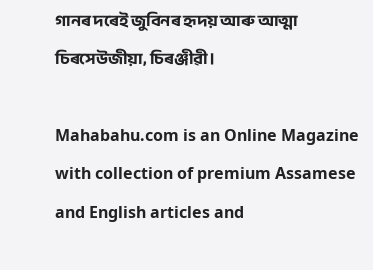গানৰ দৰেই জুবিনৰ হৃদয় আৰু আত্মা চিৰসেউজীয়া, চিৰঞ্জীৱী।

Mahabahu.com is an Online Magazine with collection of premium Assamese and English articles and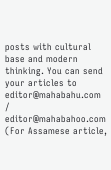posts with cultural base and modern thinking. You can send your articles to editor@mahabahu.com / editor@mahabahoo.com (For Assamese article,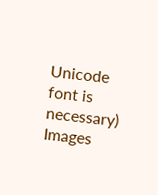Unicode font is necessary) Images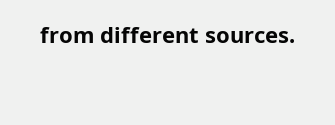from different sources.